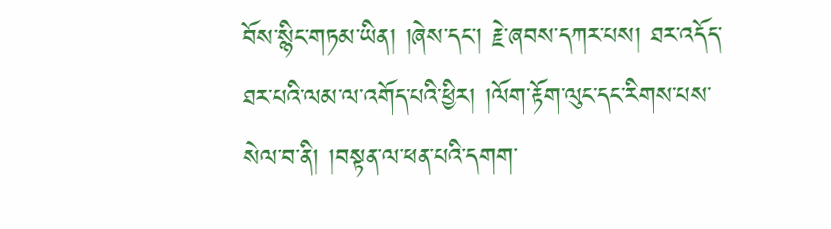བོས་སྙིང་གཏམ་ཡིན། །ཞེས་དང་། རྗེ་ཞབས་དཀར་པས། ཐར་འདོད་ཐར་པའི་ལམ་ལ་འགོད་པའི་ཕྱིར། །ལོག་རྟོག་ལུང་དང་རིགས་པས་སེལ་བ་ནི། །བསྟན་ལ་ཕན་པའི་དགག་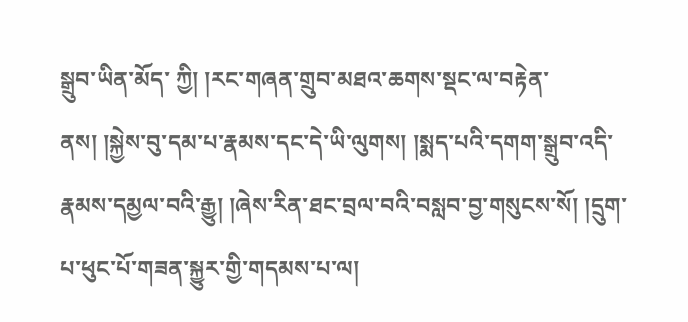སྒྲུབ་ཡིན་མོད་ ཀྱི། །རང་གཞན་གྲུབ་མཐའ་ཆགས་སྡང་ལ་བརྟེན་ནས། །སྐྱེས་བུ་དམ་པ་རྣམས་དང་དེ་ཡི་ལུགས། །སྨད་པའི་དགག་སྒྲུབ་འདི་རྣམས་དམྱལ་བའི་རྒྱུ། །ཞེས་རིན་ཐང་བྲལ་བའི་བསླབ་བྱ་གསུངས་སོ། །དྲུག་པ་ཕུང་པོ་གཟན་སྐྱུར་གྱི་གདམས་པ་ལ།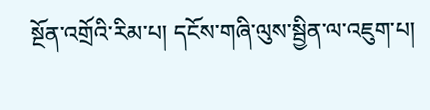སྔོན་འགྲོའི་རིམ་པ། དངོས་གཞི་ལུས་སྦྱིན་ལ་འཇུག་པ།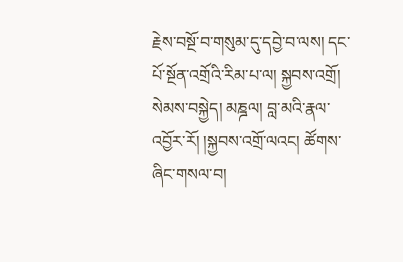རྗེས་བསྔོ་བ་གསུམ་དུ་དབྱེ་བ་ལས། དང་པོ་སྔོན་འགྲོའི་རིམ་པ་ལ། སྐྱབས་འགྲོ། སེམས་བསྐྱེད། མཎྜལ། བླ་མའི་རྣལ་འབྱོར་རོ། །སྐྱབས་འགྲོ་ལའང། ཚོགས་ཞིང་གསལ་བ།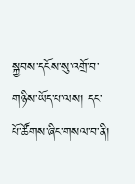སྐྱབས་དངོས་སུ་འགྲོ་བ་གཉིས་ཡོད་པ་ལས། དང་པོ་ཚོགས་ཞིང་གསལ་བ་ནི།